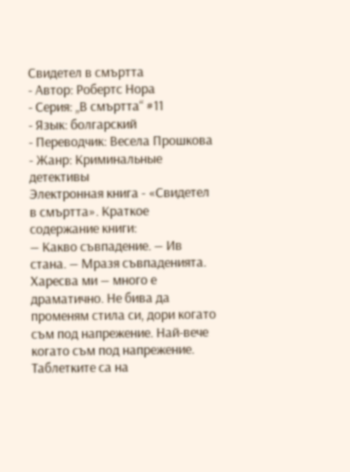Свидетел в смъртта
- Автор: Робертс Нора
- Серия: „В смъртта“ #11
- Язык: болгарский
- Переводчик: Весела Прошкова
- Жанр: Криминальные детективы
Электронная книга - «Свидетел в смъртта». Краткое содержание книги:
— Какво съвпадение. — Ив стана. — Мразя съвпаденията.
Харесва ми — много е драматично. Не бива да променям стила си, дори когато съм под напрежение. Най-вече когато съм под напрежение. Таблетките са на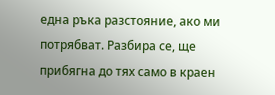една ръка разстояние, ако ми потрябват. Разбира се, ще прибягна до тях само в краен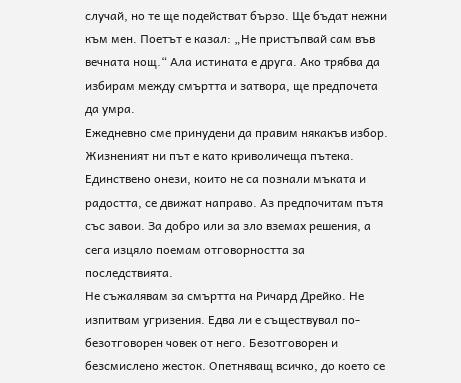случай, но те ще подействат бързо. Ще бъдат нежни към мен. Поетът е казал: „Не пристъпвай сам във вечната нощ.“ Ала истината е друга. Ако трябва да избирам между смъртта и затвора, ще предпочета да умра.
Ежедневно сме принудени да правим някакъв избор. Жизненият ни път е като криволичеща пътека. Единствено онези, които не са познали мъката и радостта, се движат направо. Аз предпочитам пътя със завои. За добро или за зло вземах решения, а сега изцяло поемам отговорността за последствията.
Не съжалявам за смъртта на Ричард Дрейко. Не изпитвам угризения. Едва ли е съществувал по-безотговорен човек от него. Безотговорен и безсмислено жесток. Опетняващ всичко, до което се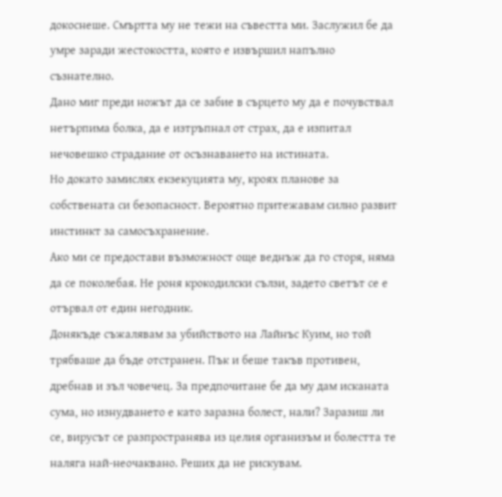докоснеше. Смъртта му не тежи на съвестта ми. Заслужил бе да умре заради жестокостта, която е извършил напълно съзнателно.
Дано миг преди ножът да се забие в сърцето му да е почувствал нетърпима болка, да е изтръпнал от страх, да е изпитал нечовешко страдание от осъзнаването на истината.
Но докато замислях екзекуцията му, кроях планове за собствената си безопасност. Вероятно притежавам силно развит инстинкт за самосъхранение.
Ако ми се предостави възможност още веднъж да го сторя, няма да се поколебая. Не роня крокодилски сълзи, задето светът се е отървал от един негодник.
Донякъде съжалявам за убийството на Лайнъс Куим, но той трябваше да бъде отстранен. Пък и беше такъв противен, дребнав и зъл човечец. За предпочитане бе да му дам исканата сума, но изнудването е като заразна болест, нали? Заразиш ли се, вирусът се разпространява из целия организъм и болестта те наляга най-неочаквано. Реших да не рискувам.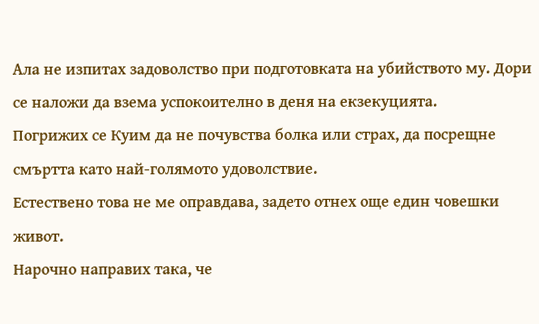Ала не изпитах задоволство при подготовката на убийството му. Дори се наложи да взема успокоително в деня на екзекуцията.
Погрижих се Куим да не почувства болка или страх, да посрещне смъртта като най-голямото удоволствие.
Естествено това не ме оправдава, задето отнех още един човешки живот.
Нарочно направих така, че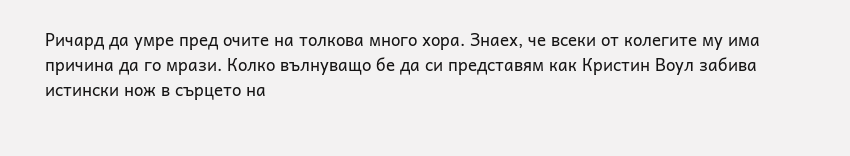Ричард да умре пред очите на толкова много хора. Знаех, че всеки от колегите му има причина да го мрази. Колко вълнуващо бе да си представям как Кристин Воул забива истински нож в сърцето на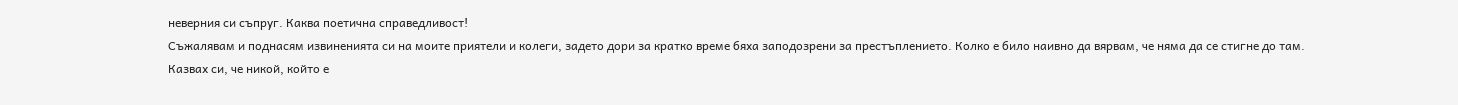неверния си съпруг. Каква поетична справедливост!
Съжалявам и поднасям извиненията си на моите приятели и колеги, задето дори за кратко време бяха заподозрени за престъплението. Колко е било наивно да вярвам, че няма да се стигне до там.
Казвах си, че никой, който е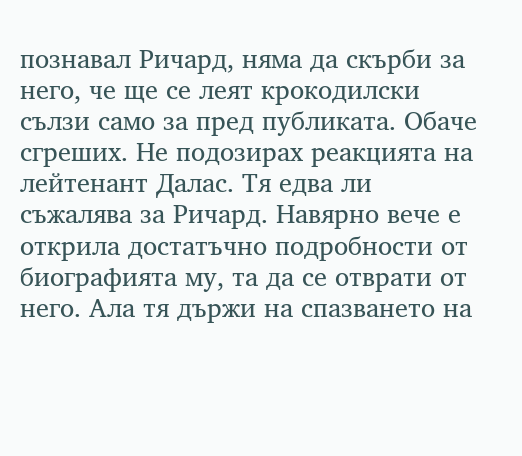познавал Ричард, няма да скърби за него, че ще се леят крокодилски сълзи само за пред публиката. Обаче сгреших. Не подозирах реакцията на лейтенант Далас. Тя едва ли съжалява за Ричард. Навярно вече е открила достатъчно подробности от биографията му, та да се отврати от него. Ала тя държи на спазването на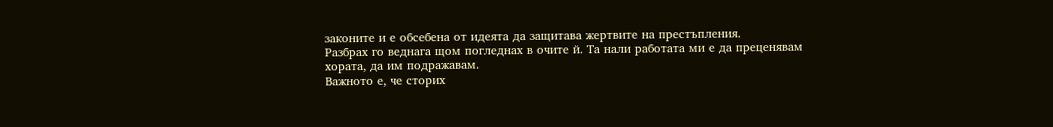законите и е обсебена от идеята да защитава жертвите на престъпления.
Разбрах го веднага щом погледнах в очите й. Та нали работата ми е да преценявам хората, да им подражавам.
Важното е, че сторих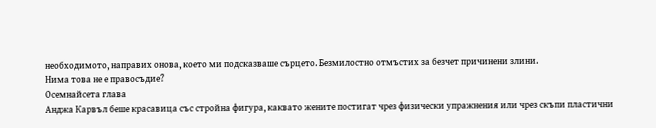необходимото, направих онова, което ми подсказваше сърцето. Безмилостно отмъстих за безчет причинени злини.
Нима това не е правосъдие?
Осемнайсета глава
Анджа Карвъл беше красавица със стройна фигура, каквато жените постигат чрез физически упражнения или чрез скъпи пластични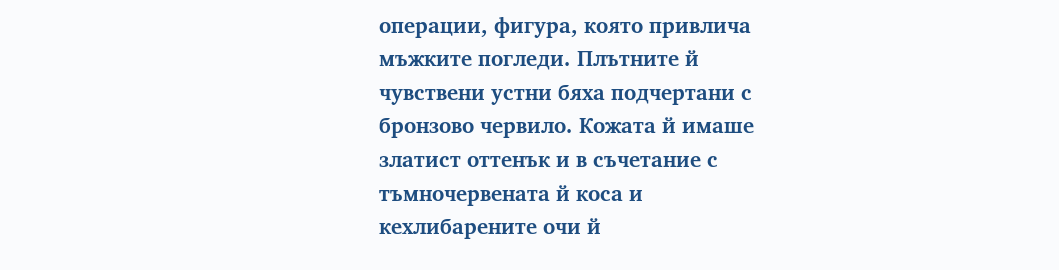операции, фигура, която привлича мъжките погледи. Плътните й чувствени устни бяха подчертани с бронзово червило. Кожата й имаше златист оттенък и в съчетание с тъмночервената й коса и кехлибарените очи й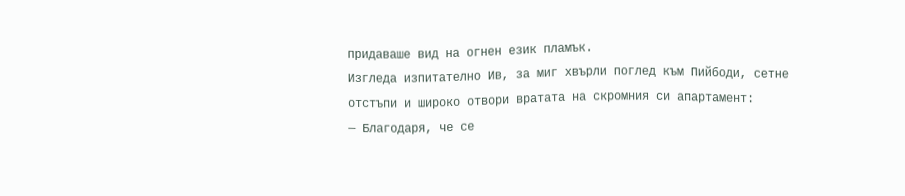придаваше вид на огнен език пламък.
Изгледа изпитателно Ив, за миг хвърли поглед към Пийбоди, сетне отстъпи и широко отвори вратата на скромния си апартамент:
— Благодаря, че се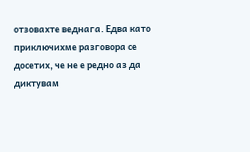отзовахте веднага. Едва като приключихме разговора се досетих, че не е редно аз да диктувам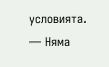условията.
— Няма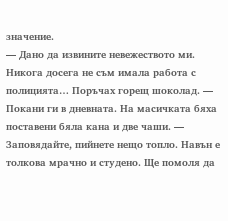значение.
— Дано да извините невежеството ми. Никога досега не съм имала работа с полицията… Поръчах горещ шоколад. — Покани ги в дневната. На масичката бяха поставени бяла кана и две чаши. — Заповядайте, пийнете нещо топло. Навън е толкова мрачно и студено. Ще помоля да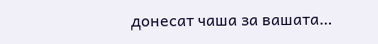донесат чаша за вашата…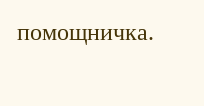помощничка.